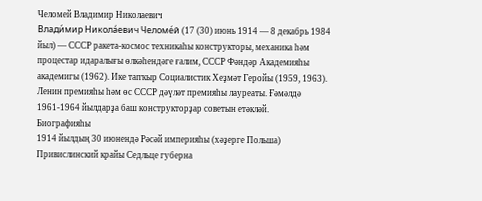Челомей Владимир Николаевич
Влади́мир Никола́евич Челоме́й (17 (30) июнь 1914 — 8 декабрь 1984 йыл) — СССР ракета-космос техникаһы конструкторы, механика һәм процестар идаралығы өлкәһендәге ғалим, СССР Фәндәр Академияһы академигы (1962). Ике тапҡыр Социалистик Хеҙмәт Геройы (1959, 1963). Ленин премияһы һәм өс СССР дәүләт премияһы лауреаты. Ғәмәлдә 1961-1964 йылдарҙа баш конструкторҙар советын етәкләй.
Биографияһы
1914 йылдың 30 июнендә Рәсәй империяһы (хәҙерге Польша) Привислинский крайы Седльце губерна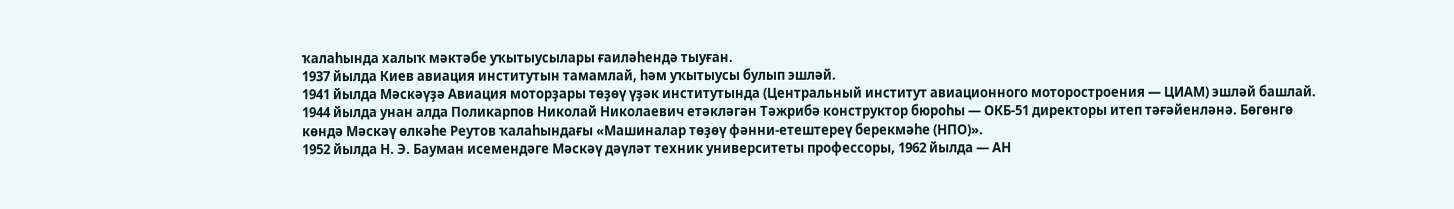ҡалаһында халыҡ мәктәбе уҡытыусылары ғаиләһендә тыуған.
1937 йылда Киев авиация институтын тамамлай, һәм уҡытыусы булып эшләй.
1941 йылда Мәскәүҙә Авиация моторҙары төҙөү үҙәк институтында (Центральный институт авиационного моторостроения — ЦИАМ) эшләй башлай.
1944 йылда унан алда Поликарпов Николай Николаевич етәкләгән Тәжрибә конструктор бюроһы — ОКБ-51 директоры итеп тәғәйенләнә. Бөгөнгө көндә Мәскәү өлкәһе Реутов ҡалаһындағы «Машиналар төҙөү фәнни-етештереү берекмәһе (НПО)».
1952 йылда Н. Э. Бауман исемендәге Мәскәү дәүләт техник университеты профессоры, 1962 йылда — АН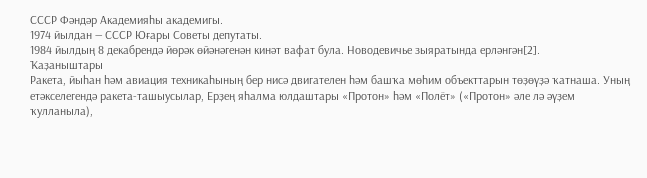СССР Фәндәр Академияһы академигы.
1974 йылдан — СССР Юғары Советы депутаты.
1984 йылдың 8 декабрендә йөрәк өйәнәгенән кинәт вафат була. Новодевичье зыяратында ерләнгән[2].
Ҡаҙаныштары
Ракета, йыһан һәм авиация техникаһының бер нисә двигателен һәм башҡа мөһим объекттарын төҙөүҙә ҡатнаша. Уның етәкселегендә ракета-ташыусылар, Ерҙең яһалма юлдаштары «Протон» һәм «Полёт» («Протон» әле лә әүҙем ҡулланыла),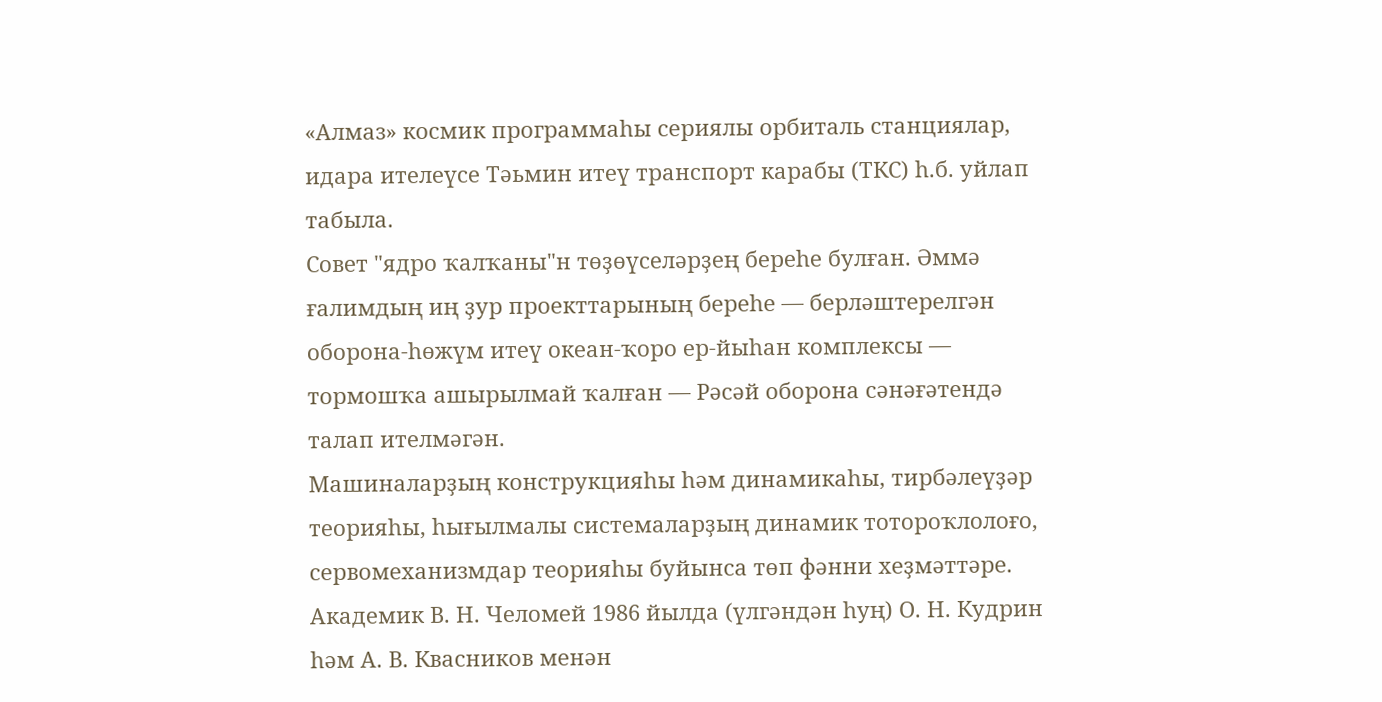«Алмаз» космик программаһы сериялы орбиталь станциялар, идара ителеүсе Тәьмин итеү транспорт карабы (ТКС) һ.б. уйлап табыла.
Совет "ядро ҡалҡаны"н төҙөүселәрҙең береһе булған. Әммә ғалимдың иң ҙур проекттарының береһе — берләштерелгән оборона-һөжүм итеү океан-ҡоро ер-йыһан комплексы — тормошҡа ашырылмай ҡалған — Рәсәй оборона сәнәғәтендә талап ителмәгән.
Машиналарҙың конструкцияһы һәм динамикаһы, тирбәлеүҙәр теорияһы, һығылмалы системаларҙың динамик тотороҡлолоғо, сервомеханизмдар теорияһы буйынса төп фәнни хеҙмәттәре. Академик В. Н. Челомей 1986 йылда (үлгәндән һуң) О. Н. Кудрин һәм А. В. Квасников менән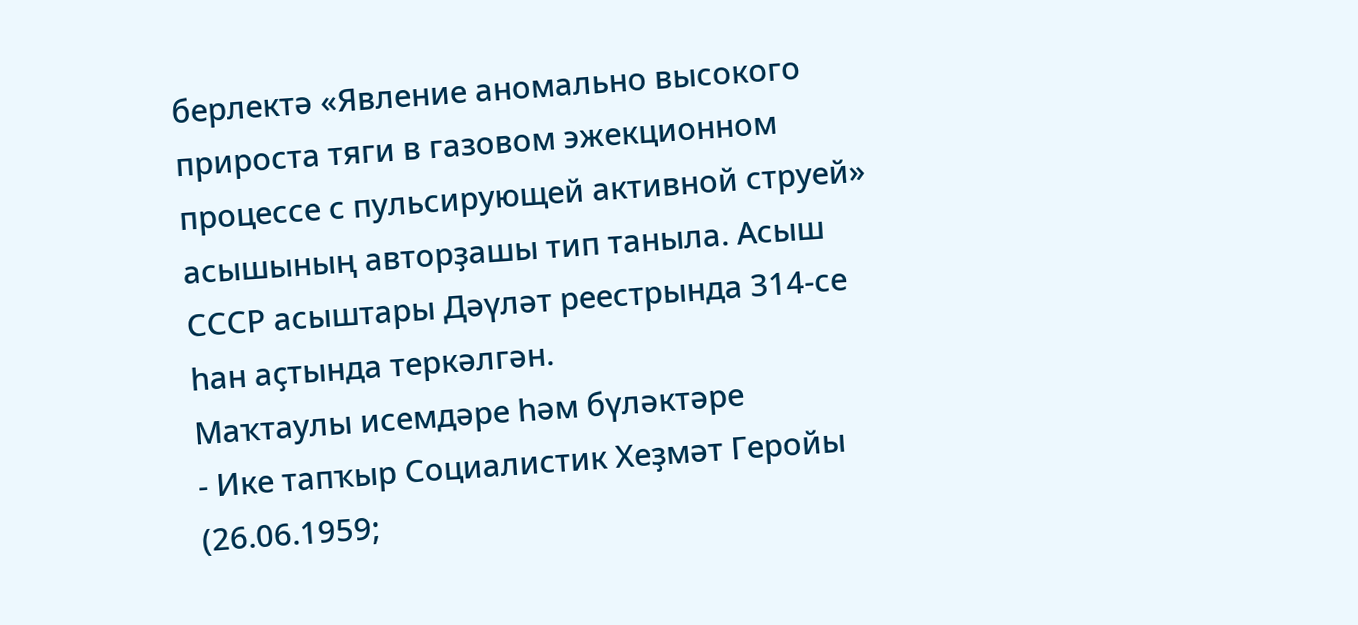берлектә «Явление аномально высокого прироста тяги в газовом эжекционном процессе с пульсирующей активной струей» асышының авторҙашы тип таныла. Асыш СССР асыштары Дәүләт реестрында 314-се һан аҫтында теркәлгән.
Маҡтаулы исемдәре һәм бүләктәре
- Ике тапҡыр Социалистик Хеҙмәт Геройы (26.06.1959;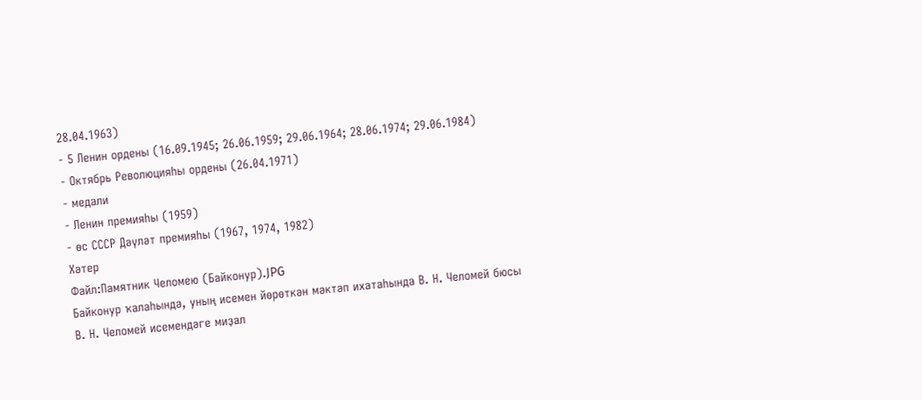28.04.1963)
- 5 Ленин ордены (16.09.1945; 26.06.1959; 29.06.1964; 28.06.1974; 29.06.1984)
- Октябрь Революцияһы ордены (26.04.1971)
- медали
- Ленин премияһы (1959)
- өс СССР Дәүләт премияһы (1967, 1974, 1982)
Хәтер
Файл:Памятник Челомею (Байконур).JPG
Байконур ҡалаһында, уның исемен йөрөткән мәктәп ихатаһында В. Н. Челомей бюсы
В. Н. Челомей исемендәге миҙал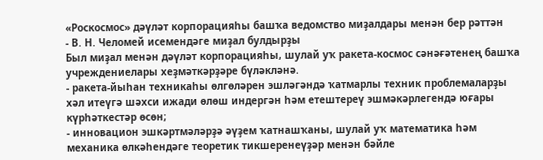«Роскосмос» дәүләт корпорацияһы башҡа ведомство миҙалдары менән бер рәттән
- В. Н. Челомей исемендәге миҙал булдырҙы
Был миҙал менән дәүләт корпорацияһы, шулай уҡ ракета-космос сәнәғәтенең башҡа учреждениелары хеҙмәткәрҙәре бүләкләнә.
- ракета-йыһан техникаһы өлгөләрен эшләгәндә ҡатмарлы техник проблемаларҙы хәл итеүгә шәхси ижади өлөш индергән һәм етештереү эшмәкәрлегендә юғары күрһәткестәр өсөн;
- инновацион эшкәртмәләрҙә әүҙем ҡатнашҡаны, шулай уҡ математика һәм механика өлкәһендәге теоретик тикшеренеүҙәр менән бәйле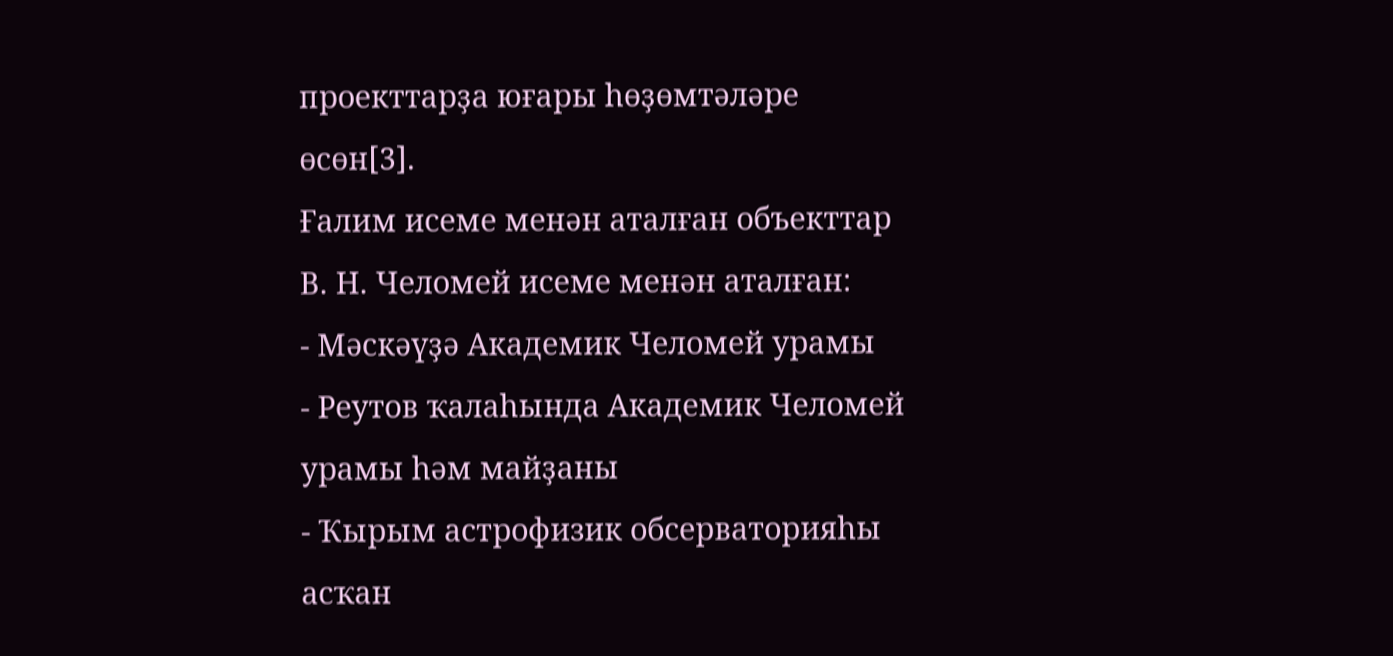проекттарҙа юғары һөҙөмтәләре өсөн[3].
Ғалим исеме менән аталған объекттар
В. Н. Челомей исеме менән аталған:
- Мәскәүҙә Академик Челомей урамы
- Реутов ҡалаһында Академик Челомей урамы һәм майҙаны
- Ҡырым астрофизик обсерваторияһы асҡан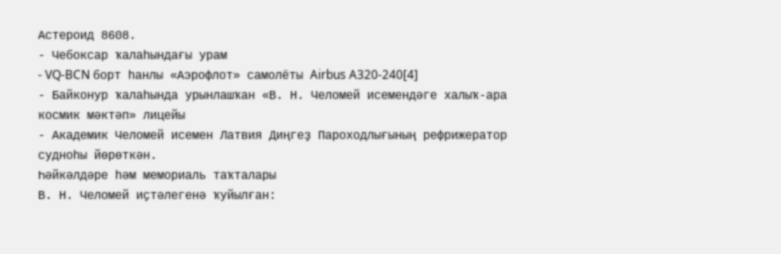Астероид 8608.
- Чебоксар ҡалаһындағы урам
- VQ-BCN борт һанлы «Аэрофлот» самолёты Airbus A320-240[4]
- Байконур ҡалаһында урынлашҡан «В. Н. Челомей исемендәге халыҡ-ара космик мәктәп» лицейы
- Академик Челомей исемен Латвия Диңгеҙ Пароходлығының рефрижератор судноһы йөрөткән.
Һәйкәлдәре һәм мемориаль таҡталары
В. Н. Челомей иҫтәлегенә ҡуйылған: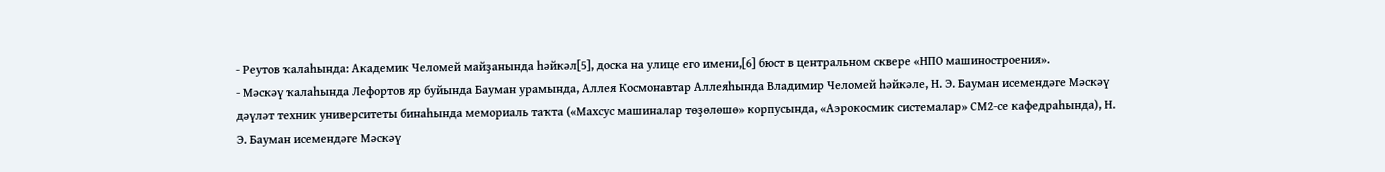- Реутов ҡалаһында: Академик Челомей майҙанында һәйкәл[5], доска на улице его имени,[6] бюст в центральном сквере «НПО машиностроения».
- Мәскәү ҡалаһында Лефортов яр буйында Бауман урамында, Аллея Космонавтар Аллеяһында Владимир Челомей һәйкәле, Н. Э. Бауман исемендәге Мәскәү дәүләт техник университеты бинаһында мемориаль таҡта («Махсус машиналар төҙөлөшө» корпусында, «Аэрокосмик системалар» СМ2-се кафедраһында), Н. Э. Бауман исемендәге Мәскәү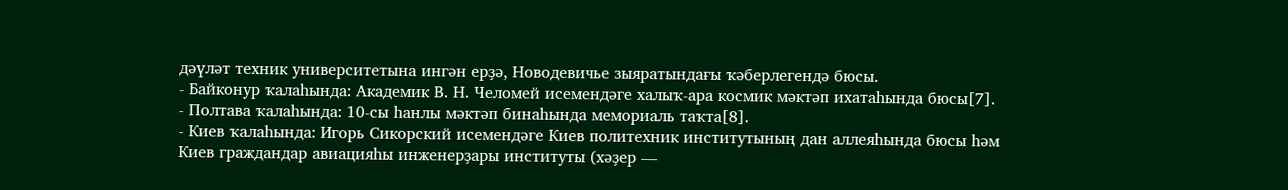дәүләт техник университетына ингән ерҙә, Новодевичье зыяратындағы ҡәберлегендә бюсы.
- Байконур ҡалаһында: Академик В. Н. Челомей исемендәге халыҡ-ара космик мәктәп ихатаһында бюсы[7].
- Полтава ҡалаһында: 10-сы һанлы мәктәп бинаһында мемориаль таҡта[8].
- Киев ҡалаһында: Игорь Сикорский исемендәге Киев политехник институтының дан аллеяһында бюсы һәм Киев граждандар авиацияһы инженерҙары институты (хәҙер —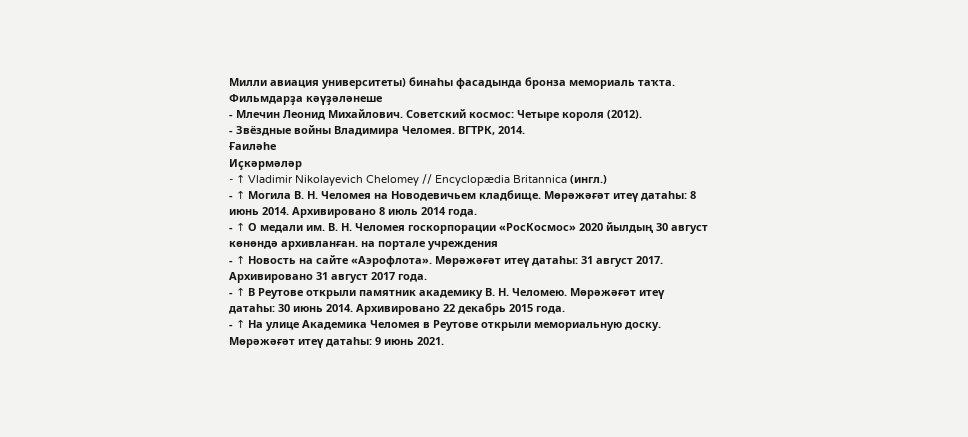Милли авиация университеты) бинаһы фасадында бронза мемориаль таҡта.
Фильмдарҙа кәүҙәләнеше
- Млечин Леонид Михайлович. Советский космос: Четыре короля (2012).
- Звёздные войны Владимира Челомея. ВГТРК, 2014.
Ғаиләһе
Иҫкәрмәләр
- ↑ Vladimir Nikolayevich Chelomey // Encyclopædia Britannica (ингл.)
- ↑ Могила В. Н. Челомея на Новодевичьем кладбище. Мөрәжәғәт итеү датаһы: 8 июнь 2014. Архивировано 8 июль 2014 года.
- ↑ О медали им. В. Н. Челомея госкорпорации «РосКосмос» 2020 йылдың 30 август көнөндә архивланған. на портале учреждения
- ↑ Новость на сайте «Аэрофлота». Мөрәжәғәт итеү датаһы: 31 август 2017. Архивировано 31 август 2017 года.
- ↑ В Реутове открыли памятник академику В. Н. Челомею. Мөрәжәғәт итеү датаһы: 30 июнь 2014. Архивировано 22 декабрь 2015 года.
- ↑ На улице Академика Челомея в Реутове открыли мемориальную доску. Мөрәжәғәт итеү датаһы: 9 июнь 2021.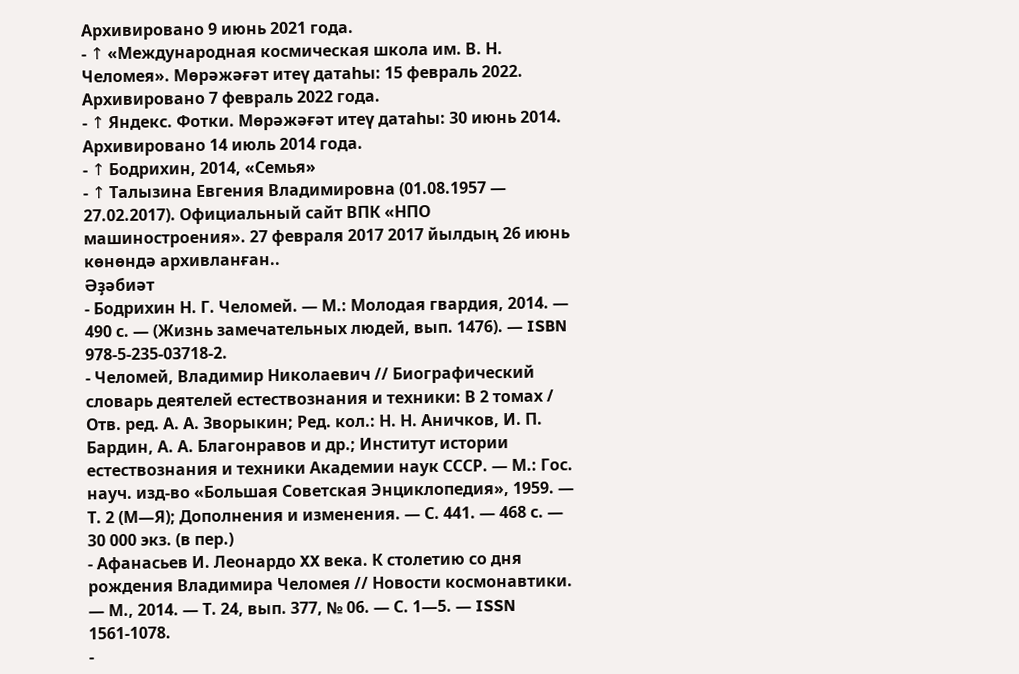Архивировано 9 июнь 2021 года.
- ↑ «Международная космическая школа им. В. Н. Челомея». Мөрәжәғәт итеү датаһы: 15 февраль 2022. Архивировано 7 февраль 2022 года.
- ↑ Яндекс. Фотки. Мөрәжәғәт итеү датаһы: 30 июнь 2014. Архивировано 14 июль 2014 года.
- ↑ Бодрихин, 2014, «Семья»
- ↑ Талызина Евгения Владимировна (01.08.1957 — 27.02.2017). Официальный сайт ВПК «НПО машиностроения». 27 февраля 2017 2017 йылдың 26 июнь көнөндә архивланған..
Әҙәбиәт
- Бодрихин Н. Г. Челомей. — М.: Молодая гвардия, 2014. — 490 с. — (Жизнь замечательных людей, вып. 1476). — ISBN 978-5-235-03718-2.
- Челомей, Владимир Николаевич // Биографический словарь деятелей естествознания и техники: В 2 томах / Отв. ред. А. А. Зворыкин; Ред. кол.: Н. Н. Аничков, И. П. Бардин, А. А. Благонравов и др.; Институт истории естествознания и техники Академии наук СССР. — М.: Гос. науч. изд-во «Большая Советская Энциклопедия», 1959. — Т. 2 (М—Я); Дополнения и изменения. — С. 441. — 468 с. — 30 000 экз. (в пер.)
- Афанасьев И. Леонардо XX века. К столетию со дня рождения Владимира Челомея // Новости космонавтики. — М., 2014. — Т. 24, вып. 377, № 06. — С. 1—5. — ISSN 1561-1078.
-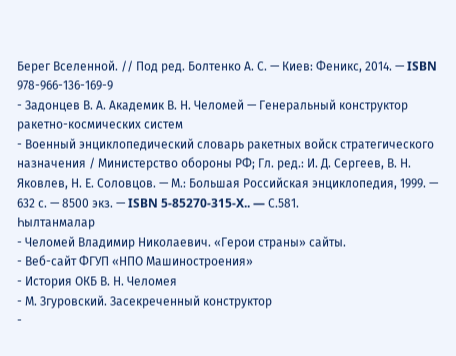Берег Вселенной. // Под ред. Болтенко А. С. — Киев: Феникс, 2014. — ISBN 978-966-136-169-9
- Задонцев В. А. Академик В. Н. Челомей — Генеральный конструктор ракетно-космических систем
- Военный энциклопедический словарь ракетных войск стратегического назначения / Министерство обороны РФ; Гл. ред.: И. Д. Сергеев, В. Н. Яковлев, Н. Е. Соловцов. — М.: Большая Российская энциклопедия, 1999. — 632 с. — 8500 экз. — ISBN 5-85270-315-X.. — С.581.
Һылтанмалар
- Челомей Владимир Николаевич. «Герои страны» сайты.
- Веб-сайт ФГУП «НПО Машиностроения»
- История ОКБ В. Н. Челомея
- М. Згуровский. Засекреченный конструктор
-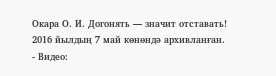Окара О. И. Догонять — значит отставать! 2016 йылдың 7 май көнөндә архивланған.
- Видео: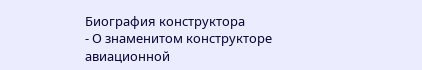Биография конструктора
- О знаменитом конструкторе авиационной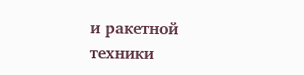и ракетной техники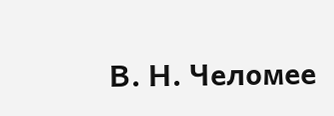В. Н. Челомее